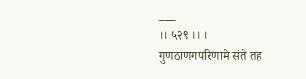___
।। ५२९ ।। ।
गुणठाणगपरिणामे संते तह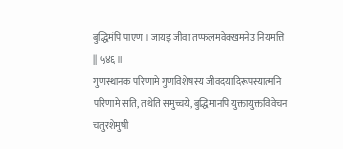बुद्धिमंपि पाएण । जायइ जीवा तप्फलमवेक्खमनेउ नियमत्ति || ५४६ ॥
गुणस्थानक परिणामे गुणविशेषस्य जीवदयादिरूपस्यात्मनि परिणामे सति, तथेति समुच्चये, बुद्धिमानपि युक्तायुक्तविवेचन चतुरशेमुषी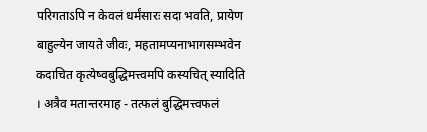परिगताऽपि न केवलं धर्मंसारः सदा भवति, प्रायेण बाहुल्येन जायते जीवः, महतामप्यनाभागसम्भवेन कदाचित कृत्येष्वबुद्धिमत्त्वमपि कस्यचित् स्यादिति । अत्रैव मतान्तरमाह - तत्फलं बुद्धिमत्त्वफलं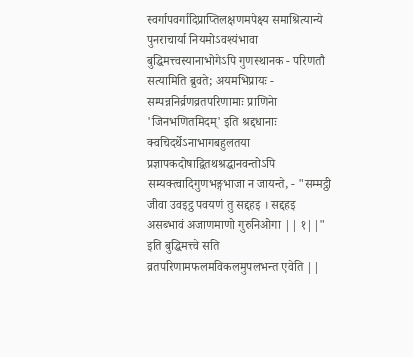स्वर्गापवर्गादिप्राप्तिलक्षणमपेक्ष्य समाश्रित्यान्ये पुनराचार्या नियमोऽवश्यंभावा बुद्धिमत्त्वस्यानाभोगेऽपि गुणस्थानक - परिणतौ सत्यामिति ब्रुवते; अयमभिप्रायः - सम्पन्ननिर्व्रणव्रतपरिणामाः प्राणिनेा 'जिनभणितमिदम्' इति श्रद्दधानाः क्वचिदर्थेऽनाभागबहुलतया प्रज्ञापकदोषाद्वितथश्रद्धानवन्तोऽपि सम्यक्त्वादिगुणभङ्गभाजा न जायन्ते, - "सम्मट्ठी जीवा उवइट्ठ पवयणं तु सद्दहइ । सद्दहइ असब्भावं अजाणमाणो गुरुनिओगा || १||" इति बुद्धिमत्त्वे सति व्रतपरिणामफलमविकलमुपलभन्त एवेति ||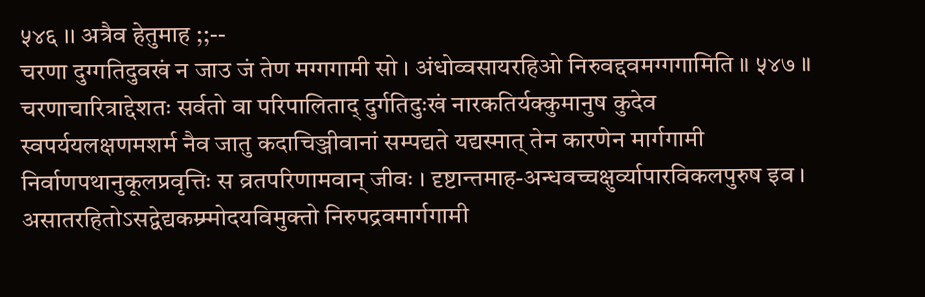५४६ ।। अत्रैव हेतुमाह ;;--
चरणा दुग्गतिदुवखं न जाउ जं तेण मग्गगामी सो । अंधोव्वसायरहिओ निरुवद्दवमग्गगामिति ॥ ५४७ ॥
चरणाचारित्राद्देशतः सर्वतो वा परिपालिताद् दुर्गतिदुःखं नारकतिर्यक्कुमानुष कुदेव स्वपर्ययलक्षणमशर्म नैव जातु कदाचिञ्जीवानां सम्पद्यते यद्यस्मात् तेन कारणेन मार्गगामी निर्वाणपथानुकूलप्रवृत्तिः स व्रतपरिणामवान् जीवः । दृष्टान्तमाह-अन्धवच्चक्षुर्व्यापारविकलपुरुष इव । असातरहितोऽसद्वेद्यकम्र्म्मोदयविमुक्तो निरुपद्रवमार्गगामी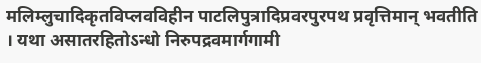मलिम्लुचादिकृतविप्लवविहीन पाटलिपुत्रादिप्रवरपुरपथ प्रवृत्तिमान् भवतीति । यथा असातरहितोऽन्धो निरुपद्रवमार्गगामी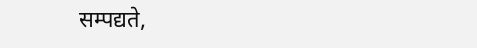सम्पद्यते,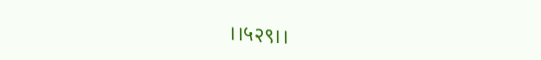।।५२९।।